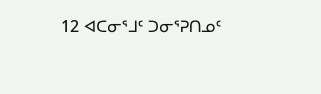12 ᐊᑕᓂᕐᒧᑦ ᑐᓂᕐᕈᑎᓄᑦ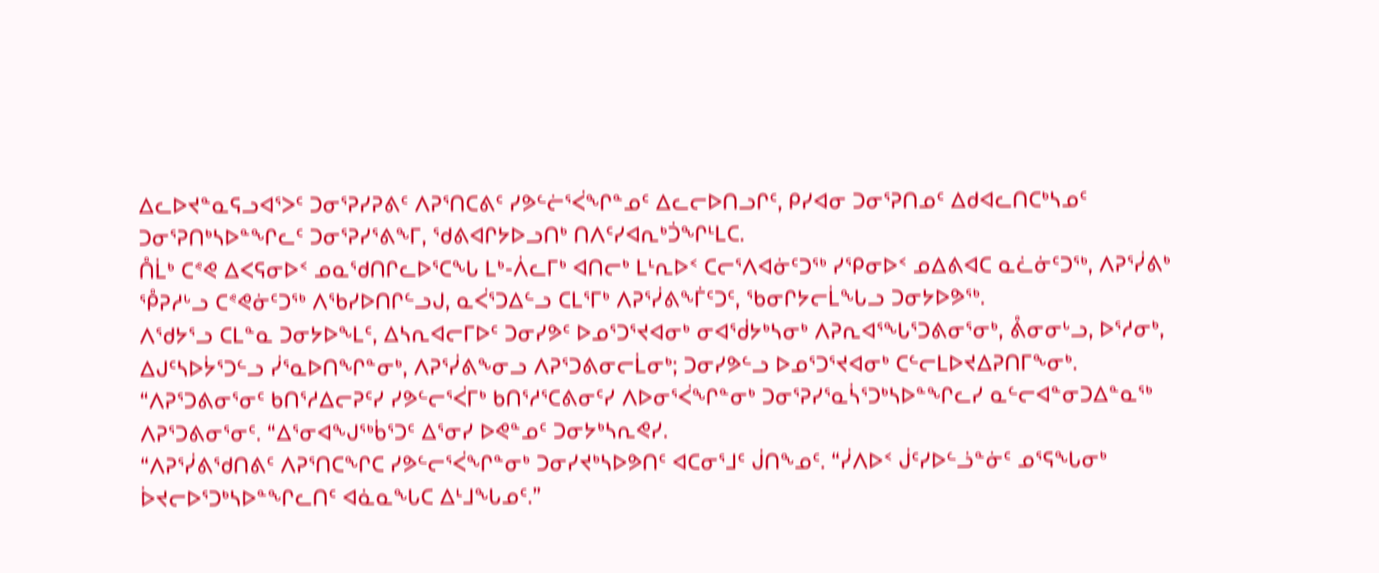ᐃᓚᐅᔪᓐᓇᕋᓗᐊᕐᐳᑦ ᑐᓂᕐᕈᓯᕈᕕᑦ ᐱᕈᕐᑎᑕᕕᑦ ᓯᕗᓪᓖᕐᐹᖏᓐᓄᑦ ᐃᓚᓕᐅᑎᓗᒋᑦ, ᑭᓯᐊᓂ ᑐᓂᕐᕈᑎᓄᑦ ᐃᑯᐊᓚᑎᑕᒃᓴᓄᑦ ᑐᓂᕐᕈᑎᒃᓴᐅᓐᖏᓚᑦ ᑐᓂᕐᕈᓯᕐᕕᖕᒥ, ᖁᕕᐊᒋᔭᐅᓗᑎᒃ ᑎᐱᑦᓯᐊᕆᒃᑑᖏᒻᒪᑕ.
ᑍᒫᒃ ᑕᕝᕙ ᐃᐸᕋᓂᐅᑉ ᓄᓇᖁᑎᒋᓚᐅᕐᑕᖓ ᒪᒃ-ᐲᓚᒥᒃ ᐊᑎᓕᒃ ᒪᒻᕆᐅᑉ ᑕᓕᕐᐱᐊᓃᑦᑐᖅ ᓯᕿᓂᐅᑉ ᓄᐃᕕᐊᑕ ᓇᓛᓃᑦᑐᖅ, ᐱᕈᕐᓰᕕᒃ ᕾᕈᓱᒡᓗ ᑕᕝᕙᓃᑦᑐᖅ ᐱᖃᓯᐅᑎᒋᓪᓗᒍ, ᓇᐹᕐᑐᐃᓪᓗ ᑕᒪᕐᒥᒃ ᐱᕈᕐᓰᕕᖕᒦᑦᑐᑦ, ᖃᓂᒋᔭᓕᒫᖓᓗ ᑐᓂᔭᐅᕗᖅ.
ᐱᖁᔭᕐᓗ ᑕᒪᓐᓇ ᑐᓂᔭᐅᖕᒪᑦ, ᐃᓴᕆᐊᓕᒥᐅᑦ ᑐᓂᓯᕗᑦ ᐅᓄᕐᑐᕐᔪᐊᓂᒃ ᓂᐊᖂᔭᒃᓴᓂᒃ ᐱᕈᕆᐊᕐᖓᕐᑐᕕᓂᕐᓂᒃ, ᕔᓂᓂᒡᓗ, ᐅᕐᓱᓂᒃ, ᐃᒍᑦᓴᐅᔮᕐᑐᓪᓗ ᓰᕐᓇᐅᑎᖏᓐᓂᒃ, ᐱᕈᕐᓰᕕᖕᓂᓗ ᐱᕈᕐᑐᕕᓂᓕᒫᓂᒃ; ᑐᓂᓯᕗᓪᓗ ᐅᓄᕐᑐᕐᔪᐊᓂᒃ ᑕᓪᓕᒪᐅᔪᐃᕈᑎᒥᖕᓂᒃ.
“ᐱᕈᕐᑐᕕᓂᕐᓂᑦ ᑲᑎᕐᓱᐃᓕᕈᑦᓯ ᓯᕗᓪᓕᕐᐹᒥᒃ ᑲᑎᕐᓱᕐᑕᕕᓂᑦᓯ ᐱᐅᓂᕐᐹᖏᓐᓂᒃ ᑐᓂᕐᕈᓯᕐᓇᓵᕐᑐᒃᓴᐅᓐᖏᓚᓯ ᓇᓪᓕᐊᓐᓂᑐᐃᓐᓇᖅ ᐱᕈᕐᑐᕕᓂᕐᓂᑦ. “ᐃᕐᓂᐊᖑᖅᑳᕐᑐᑦ ᐃᕐᓂᓯ ᐅᕙᓐᓄᑦ ᑐᓂᔭᒃᓴᕆᕙᓯ.
“ᐱᕈᕐᓰᕕᖁᑎᕕᑦ ᐱᕈᕐᑎᑕᖏᑕ ᓯᕗᓪᓕᕐᐹᖏᓐᓂᒃ ᑐᓂᓯᔪᒃᓴᐅᕗᑎᑦ ᐊᑕᓂᕐᒧᑦ ᒎᑎᖕᓄᑦ. “ᓰᐱᐅᑉ ᒎᑦᓯᐅᓪᓘᓐᓃᑦ ᓄᕐᕋᖓᓂᒃ ᐆᔪᓕᐅᕐᑐᒃᓴᐅᓐᖏᓚᑎᑦ ᐊᓈᓇᖓᑕ ᐃᒻᒧᖓᓄᑦ.”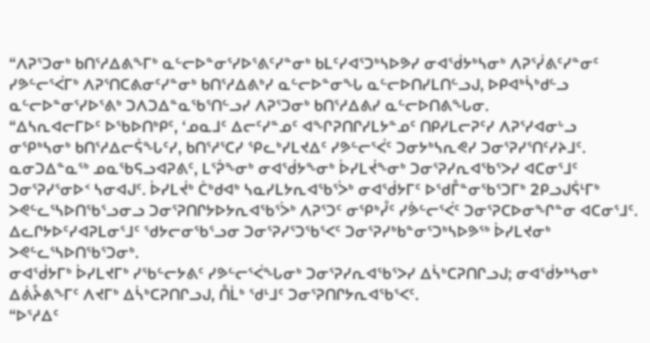“ᐱᕈᕐᑐᓂᒃ ᑲᑎᕐᓱᐃᕕᖕᒥᒃ ᓇᓪᓕᐅᓐᓂᕐᓯᐅᕐᕕᑦᓯᓐᓂᒃ ᑲᒪᑦᓯᐊᕐᑐᒃᓴᐅᕗᓯ ᓂᐊᖂᔭᒃᓴᓂᒃ ᐱᕈᕐᓰᕕᑦᓯᓐᓂᑦ ᓯᕗᓪᓕᕐᐹᒥᒃ ᐱᕈᕐᑎᑕᕕᓂᑦᓯᓐᓂᒃ ᑲᑎᕐᓱᐃᕕᒃᓯ ᓇᓪᓕᐅᓐᓂᖓ ᓇᓪᓕᐅᑎᓯᒪᑎᓪᓗᒍ, ᐅᑭᐊᒃᓵᒃᑯᓪᓗ ᓇᓪᓕᐅᓐᓂᕐᓯᐅᕐᕕᒃ ᑐᐱᑐᐃᓐᓇᖃᕐᑎᓪᓗᓯ ᐱᕈᕐᑐᓂᒃ ᑲᑎᕐᓱᐃᕕᓯ ᓇᓪᓕᐅᑎᕕᖓᓂ.
“ᐃᓴᕆᐊᓕᒥᐅᑦ ᐅᖃᐅᑎᒃᑭᑦ, ‘ᓄᓇᒧᑦ ᐃᓕᑦᓯᓐᓄᑦ ᐊᖏᕈᑎᒋᓯᒪᔭᓐᓄᑦ ᑎᑭᓯᒪᓕᕈᑦᓯ ᐱᕈᕐᓯᐊᓂᒡᓗ ᓂᕿᒃᓴᓂᒃ ᑲᑎᕐᓱᐃᓕᕌᖓᑦᓯ, ᑲᑎᕐᓱᕐᑕᓯ ᕿᓚᒃᓯᒪᔪᐃᑦ ᓯᕗᓪᓕᕐᐹᑦ ᑐᓂᔭᒃᓴᕆᕙᓯ ᑐᓂᕐᕈᓯᕐᑎᑦᓯᔨᒧᑦ.
ᓇᓂᑐᐃᓐᓇᖅ ᓄᓇᖃᕋᓗᐊᕈᕕᑦ, ᒪᕐᕉᖕᓂᒃ ᓂᐊᖂᔭᖕᓂᒃ ᐆᓯᒪᔫᖕᓂᒃ ᑐᓂᕐᕈᓯᕆᐊᖃᕐᐳᓯ ᐊᑕᓂᕐᒧᑦ ᑐᓂᕐᕈᓯᕐᓂᐅᑉ ᓴᓂᐊᒍᑦ. ᐆᓯᒪᔫᒃ ᑖᒃᑯᐊᒃ ᓴᓇᓯᒪᔭᕆᐊᖃᕐᐴᒃ ᓂᐊᖂᔭᒥᑦ ᐅᖁᒤᓐᓂᖃᕐᑐᒥᒃ 2ᑭᓗᒍᕌᒻᒥᒃ ᐳᕙᓪᓚᕐᓴᐅᑎᖃᕐᓗᓂᓗ ᑐᓂᕐᕈᑎᒋᔭᐅᔭᕆᐊᖃᕐᐴᒃ ᐱᕈᕐᑐᑦ ᓂᕿᒃᓮᑦ ᓯᕘᓪᓕᕐᐹᑦ ᑐᓂᕐᕈᑕᐅᓂᖏᓐᓂ ᐊᑕᓂᕐᒧᑦ.
ᐃᓚᒋᔭᐅᑦᓯᐊᕈᒪᓂᕐᒧᑦ ᖁᔭᓕᓂᖃᕐᓗᓂ ᑐᓂᕐᕈᓯᕐᑐᖃᕐᐸᑦ ᑐᓂᕐᕈᓯᒃᑲᓐᓂᕐᑐᒃᓴᐅᕗᖅ ᐆᓯᒪᔪᓂᒃ ᐳᕙᓪᓚᕐᓴᐅᑎᖃᕐᑐᓂᒃ.
ᓂᐊᖂᔭᒥᒃ ᐆᓯᒪᔪᒥᒃ ᓯᖃᓪᓕᔭᕕᑦ ᓯᕗᓪᓕᕐᐹᖓᓂᒃ ᑐᓂᕐᕈᓯᕆᐊᖃᕐᐳᓯ ᐃᓵᒃᑕᕈᑎᒋᓗᒍ; ᓂᐊᖂᔭᒃᓴᓂᒃ ᐃᕖᔧᕕᖕᒥᑦ ᐱᔪᒥᒃ ᐃᓵᒃᑕᕈᑎᒋᓗᒍ, ᑍᒫᒃ ᖁᒻᒧᑦ ᑐᓂᕐᕈᑎᒋᔭᕆᐊᖃᕐᐸᑦ.
“ᐅᕐᓱᐃᑦ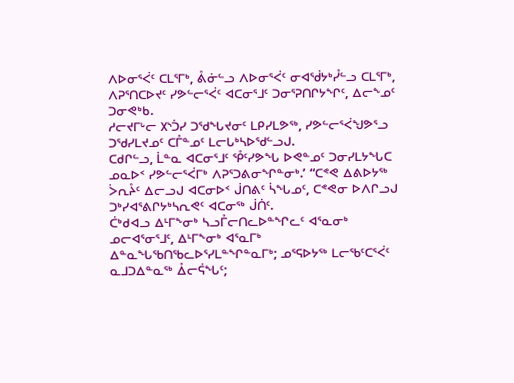ᐱᐅᓂᕐᐹᑦ ᑕᒪᕐᒥᒃ, ᕔᓃᓪᓗ ᐱᐅᓂᕐᐹᑦ ᓂᐊᖂᔭᒃᓮᓪᓗ ᑕᒪᕐᒥᒃ, ᐱᕈᕐᑎᑕᐅᔪᑦ ᓯᕗᓪᓕᕐᐹᑦ ᐊᑕᓂᕐᒧᑦ ᑐᓂᕐᕈᑎᒋᔭᖏᑦ, ᐃᓕᖕᓄᑦ ᑐᓂᕙᒃᑲ.
ᓱᓕᔪᒥᒡᓕ ᙭ᔅᑑᓯ ᑐᖁᖓᔪᓂᑦ ᒪᑭᓯᒪᕗᖅ, ᓯᕗᓪᓕᕐᐹᖑᕗᕐᓗ ᑐᖁᓯᒪᔪᓄᑦ ᑕᒤᓐᓄᑦ ᒪᓕᒐᒃᓴᐅᖁᓪᓗᒍ.
ᑕᑯᒋᓪᓗ, ᒫᓐᓇ ᐊᑕᓂᕐᒧᑦ ᕾᑦᓯᕗᖓ ᐅᕙᓐᓄᑦ ᑐᓂᓯᒪᔭᖓᑕ ᓄᓇᐅᑉ ᓯᕗᓪᓕᕐᐹᒥᒃ ᐱᕈᕐᑐᕕᓂᖏᓐᓂᒃ.’ “ᑕᕝᕙ ᐃᕕᐅᔭᖅ ᐴᕆᔧᑦ ᐃᓕᓗᒍ ᐊᑕᓂᐅᑉ ᒎᑎᕕᑦ ᓵᖓᓄᑦ, ᑕᕝᕙᓂ ᐅᐱᒋᓗᒍ ᑐᒃᓯᐊᕐᕕᒋᔭᒃᓴᕆᕙᑦ ᐊᑕᓂᖅ ᒎᑏᑦ.
ᑖᒃᑯᐊᓗ ᐃᒻᒥᖕᓂᒃ ᓴᓗᒤᓕᑎᓚᐅᓐᖏᓚᑦ ᐊᕐᓇᓂᒃ ᓄᓕᐊᕐᓂᕐᒧᑦ, ᐃᒻᒥᖕᓂᒃ ᐊᕐᓇᒥᒃ ᐃᓐᓇᖓᖃᑎᖃᓚᐅᕐᓯᒪᓐᖏᓐᓇᒥᒃ; ᓄᕐᕋᐅᔭᖅ ᒪᓕᖃᑦᑕᕐᐹᑦ ᓇᒧᑐᐃᓐᓇᖅ ᐂᓕᕌᖓᑦ;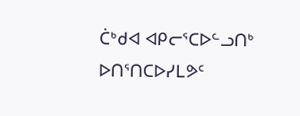ᑖᒃᑯᐊ ᐊᑭᓕᕐᑕᐅᓪᓗᑎᒃ ᐅᑎᕐᑎᑕᐅᓯᒪᕗᑦ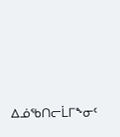ᐃᓅᖃᑎᓕᒫᒥᖕᓂᑦ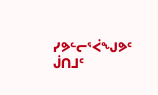ᓯᕗᓪᓕᕐᐹᖑᕗᑦ ᒎᑎᒧᑦ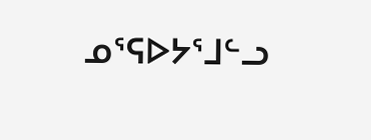ᓄᕐᕋᐅᔭᕐᒧᓪᓗ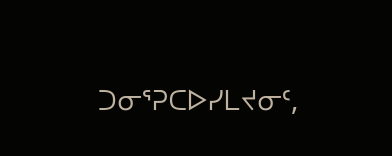ᑐᓂᕐᕈᑕᐅᓯᒪᔪᓂᑦ,